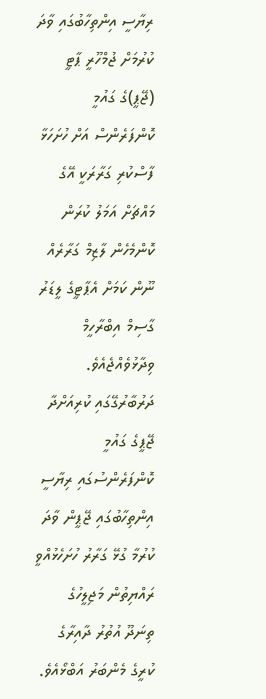ރިޔާސީ އިންތިހާބުގައި ވާދަ ކުރުމަށް ޖުމްހޫރީ ޕާޓީ (ޖޭޕީ)ގެ ގައުމީ ކޮންފަރެންސް އަށް ހުށަހަޅާ ފާސްކުރި ގަރާރަކީ އޭގެ މައްޗަށް އަމަލު ކުރަން ކޮންމެހެން ލާޒިމް ގަރާރެއް ނޫން ކަމަށް އެޕާޓީގެ ލީޑަރު ގާސިމް އިބްރާހީމް ވިދާޅުވެއްޖެއެވެ.
ދަރުބާރުގޭގައި ކުރިއަށްދާ ޖޭޕީގެ ގައުމީ ކޮންފަރެންސުގައި ރިޔާސީ އިންތިހާބުގައި ޖޭޕީން ވާދަ ކުރުމާ ގުޅޭ ގަރާރު ހުށަހެޅުއްވީ ރައްޔިތުން މަޖިލީހުގެ ތިނަދޫ އުތުރު ދާއިރާގެ ކުރީގެ މެންބަރު އަބްޅޯއެވެ.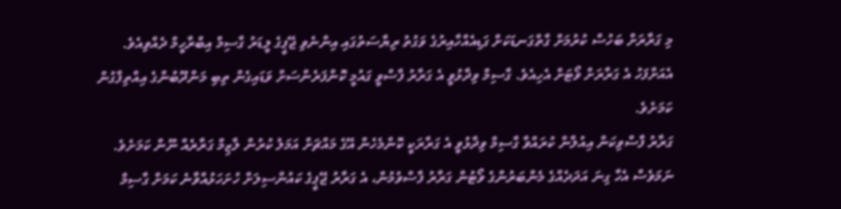މި ގަރާރަށް ބަހުސް ކުރުމަށް ގާތްގަނޑަކަށް ގަޑިއެއްހާއިރުގެ ވަގުތު ރިޔާސަތުގައި އިންނެވި ޖޭޕީގެ ލީޑަރު ގާސިމް އިބްރާހީމް ދެއްވިއެވެ. އެއަށްފަހު އެ ގަރާރަށް ވޯޓަށް އެހިއެވެ. ގާސިމް ވިދާޅުވީ އެ ގަރާރު ފާސްވީ ގައުމީ ކޮންފަރެންސަށް ވަޑައިގެން ތިބި މަންދޫބުންގެ އިއްތިފާގުން ކަމަށެވެ.
ގަރާރު ފާސްވިކަން އިއުލާން ކުރައްވާ ގާސިމް ވިދާޅުވީ އެ ގަރާރަކީ ކޮންމެހެން އޭގެ މައްޗަށް އަމަލު ކުރުން ލާޒިމް ގަރާރެއް ނޫން ކަމަށެވެ. ނަމަވެސް އެހާ ގިނަ އަދަދެއްގެ މެންބަރުންގެ ވޯޓުން ގަރާރު ފާސްވުމުން، އެ ގަރާރު ޖޭޕީގެ ކައުންސިލަށް ހުށަހަޅުއްވާނެ ކަމަށް ގާސިމް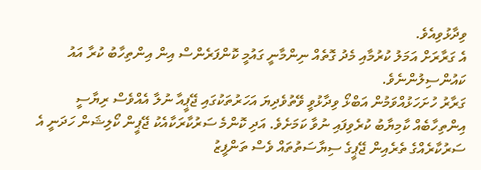ވިދާޅުވިއެވެ.
އެ ގަރާރަށް އަމަލު ކުރުމާއި މެދު ގޮތެއް ނިންމާނީ ގައުމީ ކޮންފަރެންސް އިން އިންތިހާބު ކުރާ އައު ކައުންސިލުންނެވެ.
ގަރާރު ހުށަހަޅުއްވަމުން އަބްޅޯ ވިދާޅުވީ ވޭތުވެދިޔަ އަހަރުތަކުގައި ޖޭޕީއާ ނުލާ އެއްވެސް ރިޔާސީ އިންތިހާބެއް ކާމިޔާބު ކުރެވިފައި ނުވާ ކަމަށެވެ. އަދި ކޮންމެ ސަރުކާރަކާއެކު ޖޭޕީން ކޯލިޝަން ހަދަނީ އެ ސަރުކާރެއްގެ ތެރެއިން ޖޭޕީގެ ސިޔާސަތުތައް ވެސް ތަންފީޒު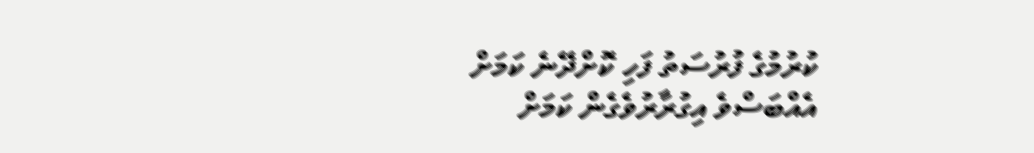ކުރުމުގެ ފުރުސަތު ފަހި ކޮށްދޭނެ ކަމަށް އެއްބަސްވެ އިގުރާރުވެގެން ކަމަށް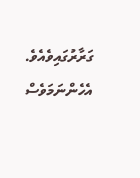ގަރާރުގައިވެއެވެ. އެހެންނަމަވެސް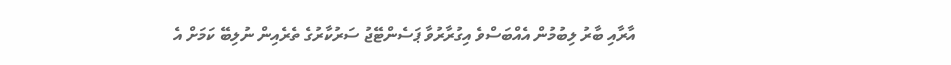އާރާއި ބާރު ލިބުމުން އެއްބަސްވެ އިގުރާރުވާ ޕަސެންޓޭޖު ސަރުކާރުގެ ތެރެއިން ނުލިބޭ ކަމަށް އެ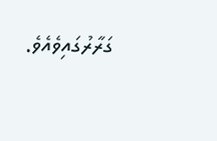ގަރާރުގައިވެއެވެ.